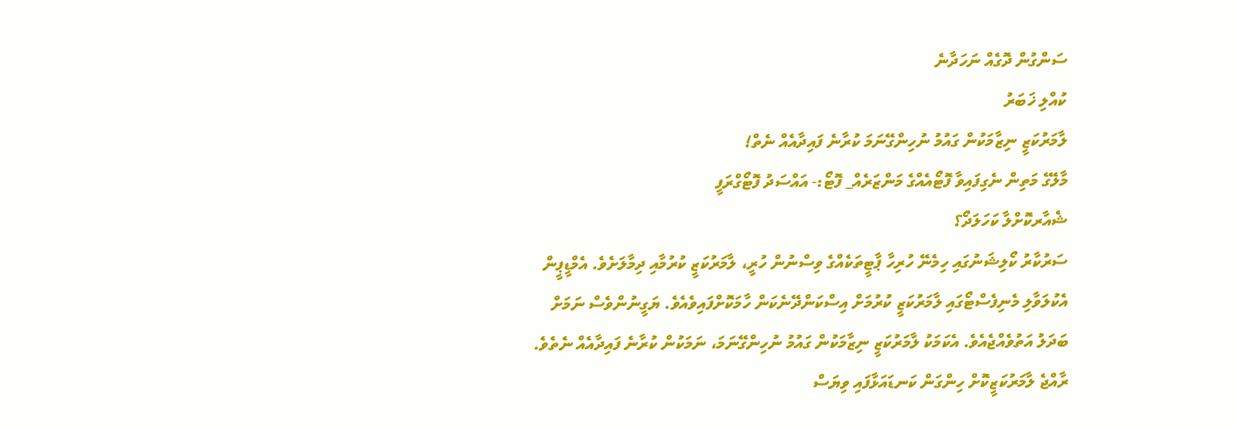ސަންގުން ދޮގެއް ނަހަދާނެ
ކުއްލި ޚަބަރު
ލާމަރުކަޒީ ނިޒާމަކުން ގައުމު ނުހިންގޭނަމަ ކުރާނެ ފައިދާއެއް ނެތް!
މާލޭގެ މަތިން ނެގިފައިވާ ފޮޓޯއެއްގެ މަންޒަރެއް_ ފޮޓޯ:- އައްސަދު ފޮޓޯގްރަފީ
ޝެއާރކޮށްލާ ކަހަލަދޯ؟
ސަރުކާރު ކޯލިޝަނުގައި ހިމެނޭ ހުރިހާ ޕާޓީތަކެއްގެ ވިސްނުން ހުރީ، ލާމަރުކަޒީ ކުރުމާއި ދިމާލަށެވެ. އެމްޑީޕީން އެކުލަވާލި މެނިފެސްޓޯގައި ލާމަރުކަޒީ ކުރުމަށް އިސްކަންދޭނެކަން ހާމަކޮށްފައިވެއެވެ. ޔަގީނުންވެސް ނަމަށް ބަދަލު އަތުވެއްޖެއެވެ. އެކަމަކު ލާމަރުކަޒީ ނިޒާމަކުން ގައުމު ނުހިންގޭނަމަ، ނަމަކުން ކުރާނެ ފައިދާއެއް ނެތެވެ. ރާއްޖެ ލާމަރުކަޒީކޮށް ހިންގަން ކަނޑައަޅާފައި ވިޔަސް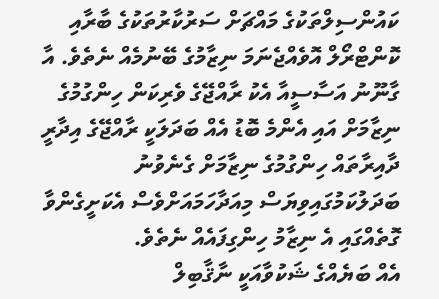ކައުންސިލްތަކުގެ މައްޗަށް ސަރުކާރުތަކުގެ ބާރާއި ކޮންޓްރޯލް އޮވެއްޖެނަމަ ނިޒާމުގެ ބޭނުމެއް ނެތެވެ. އާ ގާނޫނު އަސާސީއާ އެކު ރާއްޖޭގެ ވެރިކަން ހިންގުމުގެ ނިޒާމަށް އައި އެންމެ ބޮޑު އެއް ބަދަލަކީ ރާއްޖޭގެ އިދާރީ ދާއިރާތައް ހިންގުމުގެ ނިޒާމަށް ގެނެވުނު ބަދަލުކަމުގައިވިޔަސް މިއަދާހަމައަށްވެސް އެކަށީގެންވާ ގޮތެއްގައި އެ ނިޒާމު ހިންގިފައެއް ނެތެވެ.
އެއް ބަޔެއްގެ ޝަކުވާއަކީ ނާޤާބިލް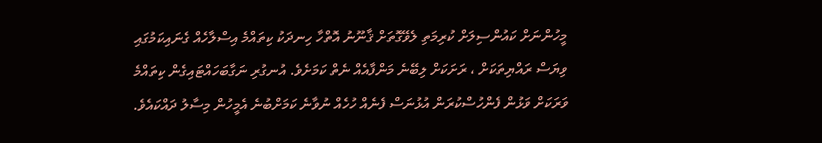މީހުންނަށް ކައުންސިލަށް ކުރިމަތި ލެވޭގޮތަށް ޤާނޫނު އޮތްހާ ހިނދަކު ކިތައްމެ އިސްލާހެއް ގެނައިކަމުގައި ވިޔަސް ރައްޔިތަކަށް ، ރަށަކަށް ލިބޭނެ މަންފާއެއް ނެތް ކަމަށެވެ. އުނގުރި ނަގާބަހައްޓައިގެން ކިތައްމެ ވަރަކަށް ވަޅުން ފެންހުސްކުރަން އުޅުނަސް ފެނެއް ހުހެއް ނުވާނެ ކަމަށްބުނެ އެމީހުން މިސާލު ދައްކައެވެ.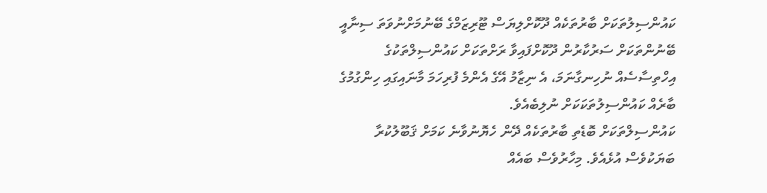ކައުންސިލުތަކަށް ބާރުތަކެއް ދޫކޮށްލިޔަސް ޓޫރިޒަމްގެ ބޭނުމަށްނުވަތަ ސިނާއީ ބޭނުންތަކަށް ސަރުކާރުން ދޫކޮށްފައިވާ ރަށްތަކަށް ކައުންސިލްތަކުގެ އިހްތިސާސެއް ނުހިނގާނަމަ، އެ ނިޒާމު އޭގެ އެންމެ ފުރިހަމަ މާނައިގައި ހިންގުމުގެ ބާރެއް ކައުންސިލުތަކަކަށް ނުލިބެއެވެ.
ކައުންސިލްތަކަށް ބޮޑެތި ބާރުތަކެއް ދޭން ހެޔޮނުވާނެ ކަމަށް ޤަބޫލުކުރާ ބަޔަކުވެސް އުޅެއެވެ. މިހާރުވެސް ބައެއް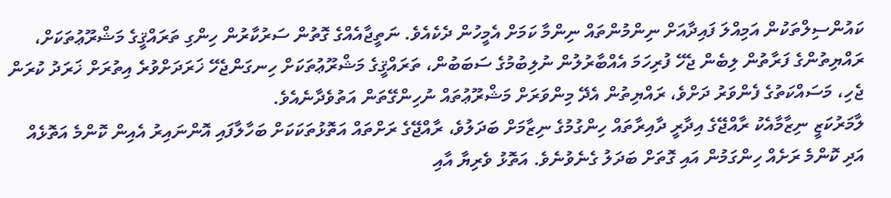ކައުންސިލްތަކުން އަމިއްލަ ފައިދާއަށް ނިންމުންތައް ނިންމާ ކަމަށް އެމީހުން ދެކެއެވެ. ނަތީޖާއެއްގެ ގޮތުން ސަރުކާރުން ހިންގި ތަރައްޤީގެ މަޝްރޫޢުތަކަށް، ރައްޔިތުންގެ ފަރާތުން ލިބެން ޖެހޭ ފުރިހަމަ އެއްބާރުލުން ނުލިބުމުގެ ސަބަބުން، ތަރައްޤީގެ މަޝްރޫޢުތަކަށް ހިނގަންޖެހޭ ޚަރަދަށްވުރެ އިތުރަށް ޚަރަދު ކުރަން ޖެހި، މަސައްކަތުގެ ފެންވަރު ދަށްވެ، ރައްޔިތުން އެދޭ މިންވަރަށް މަޝްރޫޢުތައް ނުހިންގޭތަން އަތުވެދާނެއެވެ.
ލާމަރުކަޒީ ނިޒާމާއެކު ރާއްޖޭގެ އިދާރީ ދާއިރާތައް ހިންގުމުގެ ނިޒާމަށް ބަދަލުވެ، ރާއްޖޭގެ ރަށްތައް އަތޮޅުތަކަކަށް ބަހާލާފައި އޮންނައިރު އެއިން ކޮންމެ އަތޮޅެއް އަދި ކޮންމެ ރަށެއް ހިންގަމުން އައި ގޮތަށް ބަދަލު ގެނެވުނެވެ. އަތޮޅު ވެރިޔާ އާއި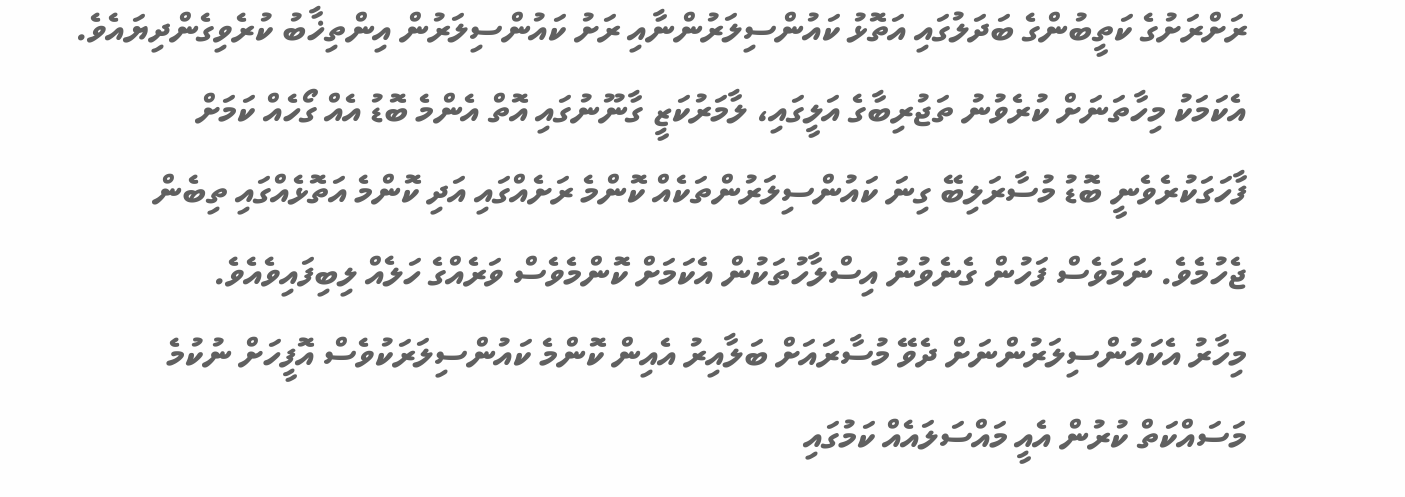ރަށްރަށުގެ ކަތީބުންގެ ބަދަލުގައި އަތޮޅު ކައުންސިލަރުންނާއި ރަށު ކައުންސިލަރުން އިންތިޚާބު ކުރެވިގެންދިޔައެވެ. އެކަމަކު މިހާތަނަށް ކުރެވުނު ތަޖުރިބާގެ އަލީގައި، ލާމަރުކަޒީ ގާނޫނުގައި އޮތް އެންމެ ބޮޑު އެއް ގޯހެއް ކަމަށް ފާހަގަކުރެވެނީ ބޮޑު މުސާރަލިބޭ ގިނަ ކައުންސިލަރުންތަކެއް ކޮންމެ ރަށެއްގައި އަދި ކޮންމެ އަތޮޅެއްގައި ތިބެން ޖެހުމެވެ. ނަމަވެސް ފަހުން ގެނެވުނު އިސްލާހުތަކުން އެކަމަށް ކޮންމެވެސް ވަރެއްގެ ހަލެއް ލިބިފައިވެއެވެ.
މިހާރު އެކައުންސިލަރުންނަށް ދެވޭ މުސާރައަށް ބަލާއިރު އެއިން ކޮންމެ ކައުންސިލަރަކުވެސް އޮފީހަށް ނުކުމެ މަސައްކަތް ކުރުން އެއީ މައްސަލައެއް ކަމުގައި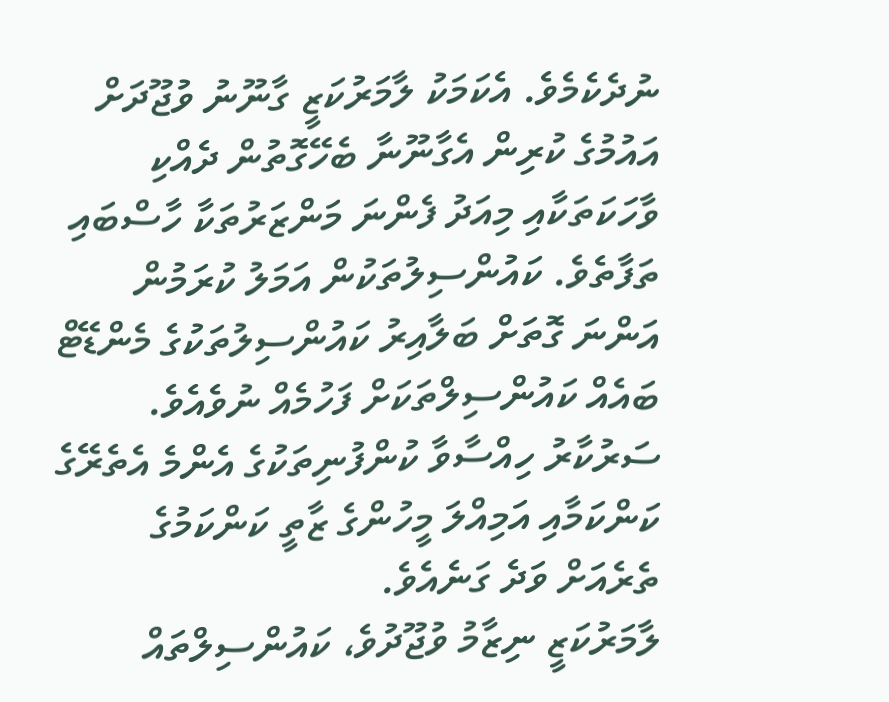ނުދެކެމެވެ. އެކަމަކު ލާމަރުކަޒީ ގާނޫނު ވުޖޫދަށް އައުމުގެ ކުރިން އެގާނޫނާ ބެހޭގޮތުން ދެއްކި ވާހަކަތަކާއި މިއަދު ފެންނަ މަންޒަރުތަކާ ހާސްބައި ތަފާތެވެ. ކައުންސިލުތަކުން އަމަލު ކުރަމުން އަންނަ ގޮތަށް ބަލާއިރު ކައުންސިލުތަކުގެ މެންޑޭޓް ބައެއް ކައުންސިލްތަކަށް ފަހުމެއް ނުވެއެވެ. ސަރުކާރު ހިއްސާވާ ކުންފުނިތަކުގެ އެންމެ އެތެރޭގެ ކަންކަމާއި އަމިއްލަ މީހުންގެ ޒާތީ ކަންކަމުގެ ތެރެއަށް ވަދެ ގަނެއެވެ.
ލާމަރުކަޒީ ނިޒާމު ވުޖޫދުވެ، ކައުންސިލްތައް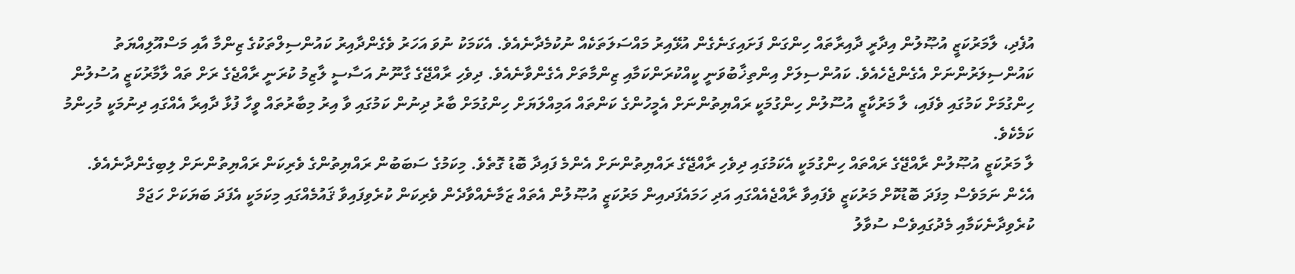އުފެދި، ލާމަރުކަޒީ އުޞޫލުން އިދާރީ ދާއިރާތައް ހިންގަން ފަށައިގަނެގެން އުޅޭއިރު މައްސަލަތަކެއް ނުކުމެދާނެއެވެ. އެކަމަކު ނުވަ އަހަރު ވެގެންދާއިރު ކައުންސިލްތަކުގެ ޒިންމާ އާއި މަސްއޫލިއްޔަތު ކައުންސިލަރުންނަށް އެގެންޖެހެއެވެ. ކައުންސިލަށް އިންތިޚާބުވަނީ ކީއްކުރަންކަމާއި ޒިންމާތަށް އެގެންވާނެއެވެ. ދިވެހި ރާއްޖޭގެ ގާނޫނު އަސާސީ ލާޒިމު ކުރަނީ ރާއްޖެގެ ރަށް ތައް ލާމާރުކަޒީ އުސުލުން ހިންގުމަށް ކަމުގައި ވެފައި، ލާ މަރުކާޒީ އުސޫލުން ހިންގުމަކީ ރައްޔިތުންނަށް އެމީހުންގެ ކަންތައް އަމިއްލަޔަށް ހިންގުމަށް ބާރު ދިނުން ކަމުގައި ވާ އިރު މިބާރުތައް ވީހާ ފުޅާ ދާއިރާ އެއްގައި ދިނުމަކީ މުހިންމު ކަމެކެވެ.
ލާ މަރުކަޒީ އުޞޫލުން ރާއްޖޭގެ ރައްތައް ހިންގުމަކީ އެކަމުގައި ދިވެހި ރާއްޖޭގެ ރައްޔިތުންނަށް އެންމެ ފައިދާ ބޮޑު ގޮތެވެ. މިކަމުގެ ސަބަބުން ރައްޔިތުންގެ ވެރިކަން ރައްޔިތުންނަށް ލިބިގެންދާނެއެވެ. އެހެން ނަމަވެސް މިފަދަ ބޮޑުކޮށް މަރުކަޒީ ވެފައިވާ ރާއްޖެއެއްގައި އަދި ހަމައެފަދއިން މަރުކަޒީ އުޞޫލުން އެތައް ޒަމާނެއްވާދެން ވެރިކަން ކުރެވިފައިވާ ޤައުމެއްގައި މިކަމަކީ އެފަދަ ބަޔަކަށް ހަޖަމް ކުރެވިދާނެކަމާއި މެދުގައިވެސް ސުވާލު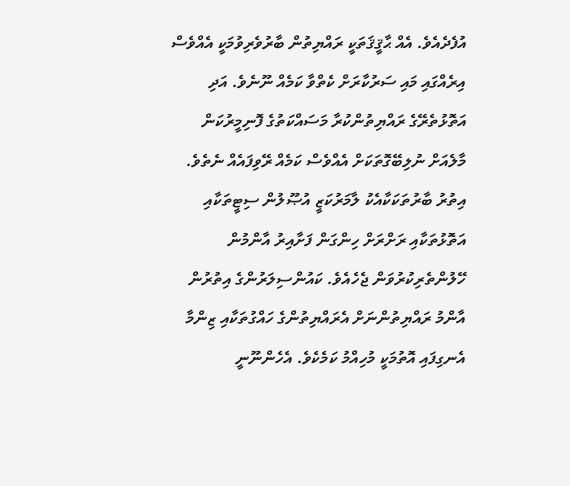އުފެދެއެވެ. އެއް ޙާޤީޤަތަކީ ރައްޔިތުން ބާރުވެރިވުމަކީ އެއްވެސް އިރެއްގައި މައި ސަރުކާރަށް ކެތްވާ ކަމެއް ނޫނެވެ. އަދި އަތޮޅުތެރޭގެ ރައްޔިތުންކުރާ މަސައްކަތުގެ ފޮނިމީރުކަން މާލެއަށް ނުލިބޭގޮތަކަށް އެއްވެސް ކަމެއް ރޭވިފައެއް ނެތެވެ.
އިތުރު ބާރުތަކަކާއެކު ލާމަރުކަޒީ އުޞޫލުން ސިޓީތަކާއި އަތޮޅުތަކާއި ރަށްރަށް ހިންގަން ފަށާއިރު އާންމުން ހޭލުންތެރިކުރުވަން ޖެހެއެވެ. ކައުންސިލަރުންގެ އިތުރުން އާންމު ރައްޔިތުންނަށް އެރައްޔިތުންގެ ހައްގުތަކާއި ޒިންމާ އެނގިފައި އޮތުމަކީ މުހިއްމު ކަމެކެވެ. އެހެންނޫނީ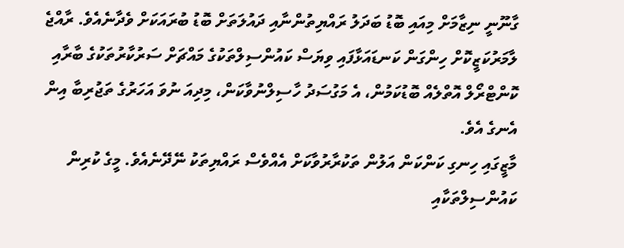ގާނޫނީ ނިޒާމަށް މިއައި ބޮޑު ބަދަލު ރައްޔިތުންނާއި ދައުލަތަށް ބޮޑު ބުރައަކަށް ވެދާނެއެވެ. ރާއްޖެ ލާމަރުކަޒީކޮށް ހިންގަން ކަނޑައަޅާފައި ވިޔަސް ކައުންސިލްތަކުގެ މައްޗަށް ސަރުކާރުތަކުގެ ބާރާއި ކޮންޓްރޯލް އޮތްލެއް ބޮޑުކަމުން، އެ މަގުސަދު ހާސިލްނުވާކަން، މިދިއަ ނުވަ އަހަރުގެ ތަޖުރިބާ އިން އެނގެ އެވެ.
މާޒީގައި ހިނގި ކަންކަން އަލުން ތަކުރާރުވާކަށް އެއްވެސް ރައްޔިތަކު ނޭދޭނެއެވެ. މީގެ ކުރިން ކައުންސިލްތަކާއި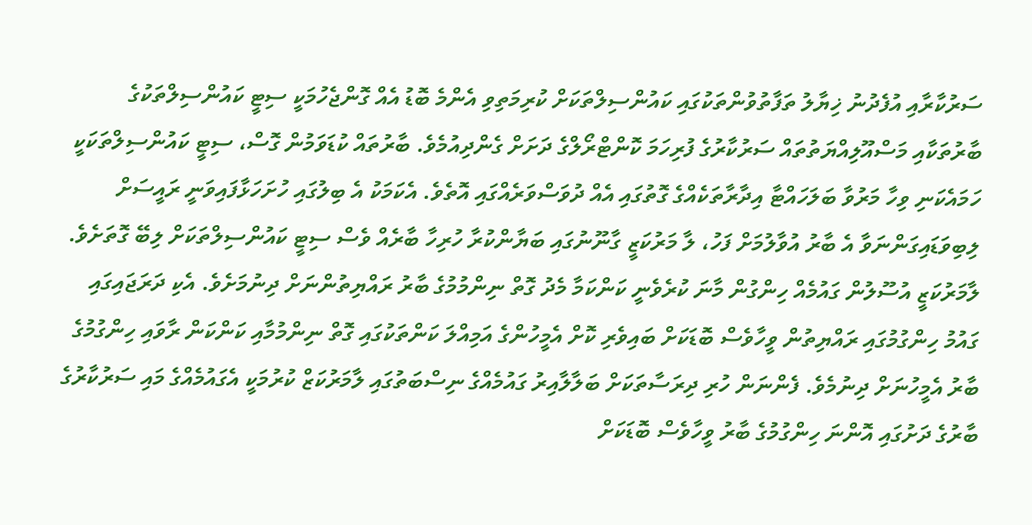ސަރުކާރާއި އުފެދުނު ޚިޔާލު ތަފާތުވުންތަކުގައި ކައުންސިލްތަކަށް ކުރިމަތިވި އެންމެ ބޮޑު އެއް ގޮންޖެހުމަކީ ސިޓީ ކައުންސިލްތަކުގެ ބާރުތަކާއި މަސްއޫލިއްޔަތުތައް ސަރުކާރުގެ ފުރިހަމަ ކޮންޓްރޯލްގެ ދަށަށް ގެންދިއުމެވެ. ބާރުތައް ކުޑަވަމުން ގޮސް، ސިޓީ ކައުންސިލްތަކަކީ ހަމައެކަނި ވިހާ މަރުވާ ބަލަހައްޓާ އިދާރާތަކެއްގެ ގޮތުގައި އެއް ދުވަސްވަރެއްގައި އޮތެވެ. އެކަމަކު އެ ބިލުގައި ހުށަހަޅާފައިވަނީ ރައީސަށް ލިބިވަޑައިގަންނަވާ އެ ބާރު އުވާލުމަށް ފަހު، ލާ މަރުކަޒީ ގާނޫނުގައި ބަޔާންކުރާ ހުރިހާ ބާރެއް ވެސް ސިޓީ ކައުންސިލްތަކަށް ލިބޭ ގޮތަށެވެ.
ލާމަރުކަޒީ އުސޫލުން ގައުމެއް ހިންގުން މާނަ ކުރެވެނީ ކަންކަމާ މެދު ގޮތް ނިންމުމުގެ ބާރު ރައްޔިތުންނަށް ދިނުމަށެވެ. އެކި ދަރަޖައިގައި ގައުމު ހިންގުމުގައި ރައްޔިތުން ވީހާވެސް ބޮޑަކަށް ބައިވެރި ކޮށް އެމީހުންގެ އަމިއްލަ ކަންތަކުގައި ގޮތް ނިންމުމާއި ކަންކަން ރާވައި ހިންގުމުގެ ބާރު އެމީހުނަށް ދިނުމެވެ. ފެންނަން ހުރި ދިރަސާތަކަށް ބަލާލާއިރު ގައުމެއްގެ ނިސްބަތުގައި ލާމަރުކަޒް ކުރުމަކީ އެގައުމެއްގެ މައި ސަރުކާރުގެ ބާރުގެ ދަށުގައި އޮންނަ ހިންގުމުގެ ބާރު ވީހާވެސް ބޮޑަކަށް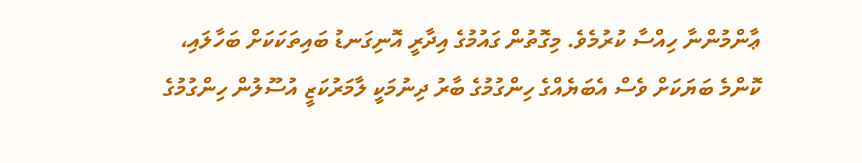ޢާންމުންނާ ހިއްސާ ކުރުމެވެ. މިގޮތުން ގައުމުގެ އިދާރީ އޮނިގަނޑު ބައިތަކަކަށް ބަހާލައި، ކޮންމެ ބަޔަކަށް ވެސް އެބަޔެއްގެ ހިންގުމުގެ ބާރު ދިނުމަކީ ލާމަރުކަޒީ އުސޫލުން ހިންގުމުގެ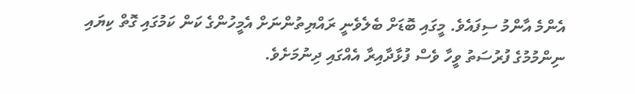އެންމެ އާންމު ސިފައެވެ. މީގައި ބޮޑަށް ބެލެވެނީ ރައްޔިތުންނަށް އެމީހުންގެ ކަން ކަމުގައި ގޮތް ކިޔައި ނިންމުމުގެ ފުރުސަތު ވީހާ ވެސް ފުޅާދާއިރާ އެއްގައި ދިނުމަށެވެ.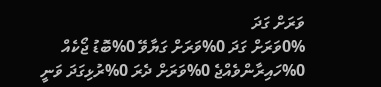ވަރަށް ގަދަ
0%ވަރަށް ގަދަ 0%ވަރަށް ގަޔާވޭ 0%ބޮޑު ޖޯކެއް 0%ހައިރާންވެއްޖެ 0%ވަރަށް ދެރަ 0%ރުޅިގަދަ ވަނީ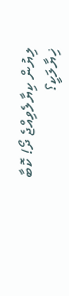ލިޔުން ކިޔާލެވިއްޖެ ދޯ! ކޮބާ ޚިޔާލަކީ؟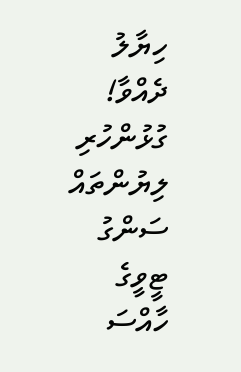ހިޔާލު ދެއްވާ!
ގުޅުންހުރި ލިޔުންތައް
ސަންގު ޓީވީގެ ހާއްސަ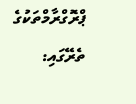ޕްރޮގްރާމްތަކުގެ ތެރޭގައި: